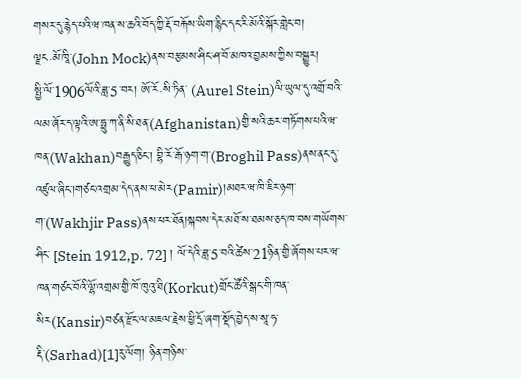གསར་དུ་རྙེད་པའི་ཝ་ཁན་ས་ཆའི་བོད་ཀྱི་རྡོ་བརྐོས་ཡིག་རྙིང་དང་རི་མོའི་སྐོར་གླེང་བ།
ལྗང·མོ་ཁཱི་(John Mock)ནས་བརྩམས་ཤིང་ཤ་བོ་མཁའ་བྱམས་ཀྱིས་བསྒྱུར།
སྤྱི་ལོ་1906ལོའི་ཟླ་5་བར། ཨོ་རོ·སི་ཏིན་ (Aurel Stein)ལི་ཡུལ་དུ་འགྲོ་བའི་ལམ་ཞོར་ད་ལྟའི་ཨ་ཧྥུ་ཀ་ནི་སི་ཐན་(Afghanistan)གྱི་སའི་ཆར་གཏོགས་པའི་ཝ་ཁན་(Wakhan)བརྒྱུད་ཅིང་། བྷི་རོ་རྒོ་ཉག་ག་(Broghil Pass)ནས་ནང་དུ་འཛུལ་ཞིང་།གཙང་འགྲམ་དེད་ནས་ཕ་མེར(Pamir)།མཐར་ཝ་ཁི་ཇིར་ཉག་ག་(Wakhjir Pass)ནས་ཕར་ཐོན།སྐབས་དེར་མཐོ་ས་ཐམས་ཅད་ཁ་བས་གཡོགས་ཤིང་ [Stein 1912,p. 72] ། ལོ་དེའི་ཟླ་5་བའི་ཚེས་21ཉིན་གྱི་ཞོགས་པར་ཝ་ཁན་གཙང་བོའི་ལྷོ་འགྲམ་གྱི་ཁོ་ཁུའུ་ཐི(Korkut)གྲོང་ཚོའི་སྒང་གི་ཁན་སིར(Kansir)བཙན་རྫོང་ལ་མཇལ་རྗེས་ཕྱི་དྲོ་ཞག་སྡོད་བྱེད་ས་སཱ་ཧ་རྡི་(Sarhad)[1]རུ་ལོག། ཉིན་གཉིས་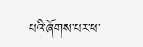པའི་ཞོགས་པར་ཕ་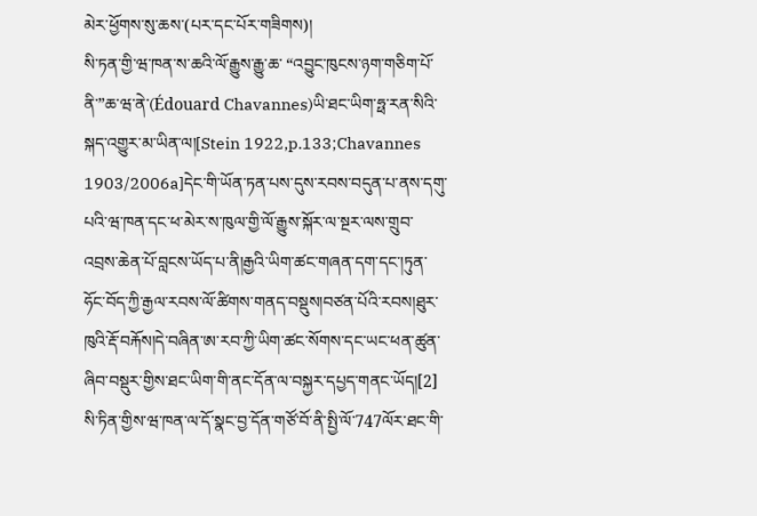མེར་ཕྱོགས་སུ་ཆས་(པར་དང་པོར་གཟིགས)།
སི་ཏན་གྱི་ཝ་ཁན་ས་ཆའི་ལོ་རྒྱུས་རྒྱུ་ཆ་ “འབྱུང་ཁུངས་ཉག་གཅིག་པོ་ནི་”ཆ་ཝ་ནེ་(Édouard Chavannes)ཡི་ཐང་ཡིག་ཧྥ་རན་སིའི་སྐད་འགྱུར་མ་ཡིན་ལ།[Stein 1922,p.133;Chavannes 1903/2006a]དེང་གི་ཡོན་ཏན་པས་དུས་རབས་བདུན་པ་ནས་དགུ་པའི་ཝ་ཁན་དང་ཕ་མེར་ས་ཁུལ་གྱི་ལོ་རྒྱུས་སྐོར་ལ་སྔར་ལས་གྲུབ་འབྲས་ཆེན་པོ་བླངས་ཡོད་པ་ནི།རྒྱའི་ཡིག་ཚང་གཞན་དག་དང་།ཏུན་ཧོང་བོད་ཀྱི་རྒྱལ་རབས་ལོ་ཚིགས་གནད་བསྡུས།བཙན་པོའི་རབས།ཐུར་ཁུའི་རྡོ་བརྐོས།དེ་བཞིན་ཨ་རབ་ཀྱི་ཡིག་ཚང་སོགས་དང་ཡང་ཕན་ཚུན་ཞིབ་བསྡུར་གྱིས་ཐང་ཡིག་གི་ནང་དོན་ལ་བསྐྱར་དཔྱད་གནང་ཡོད།[2]
སི་ཏིན་གྱིས་ཝ་ཁན་ལ་དོ་སྣང་བྱ་དོན་གཙོ་བོ་ནི་སྤྱི་ལོ་747ལོར་ཐང་གི་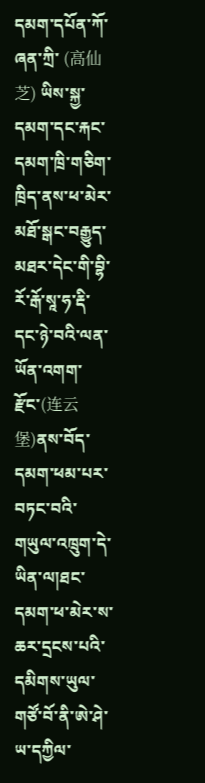དམག་དཔོན་ཀོ་ཞན་ཀྲི་ (高仙芝) ཡིས་སྐྱ་དམག་དང་རྐང་དམག་ཁྲི་གཅིག་ཁྲིད་ནས་ཕ་མེར་མཐོ་སྒང་བརྒྱུད་མཐར་དེང་གི་བྷི་རོ་རྒོ་སཱ་ཧ་རྡི་དང་ཉེ་བའི་ལན་ཡོན་འགག་རྫོང་(连云堡)ནས་བོད་དམག་ཕམ་པར་བཏང་བའི་གཡུལ་འཁྲུག་དེ་ཡིན་ལ།ཐང་དམག་ཕ་མེར་ས་ཆར་དྲངས་པའི་དམིགས་ཡུལ་གཙོ་བོ་ནི་ཨེ་ཤེ་ཡ་དཀྱིལ་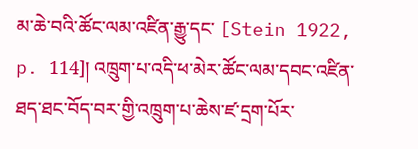མ་ཆེ་བའི་ཚོང་ལམ་འཛིན་རྒྱུ་དང་ [Stein 1922, p. 114]། འཁྲུག་པ་འདི་ཕ་མེར་ཚོང་ལམ་དབང་འཛིན་ཐད་ཐང་བོད་བར་གྱི་འཁྲུག་པ་ཆེས་ཛ་དྲག་པོར་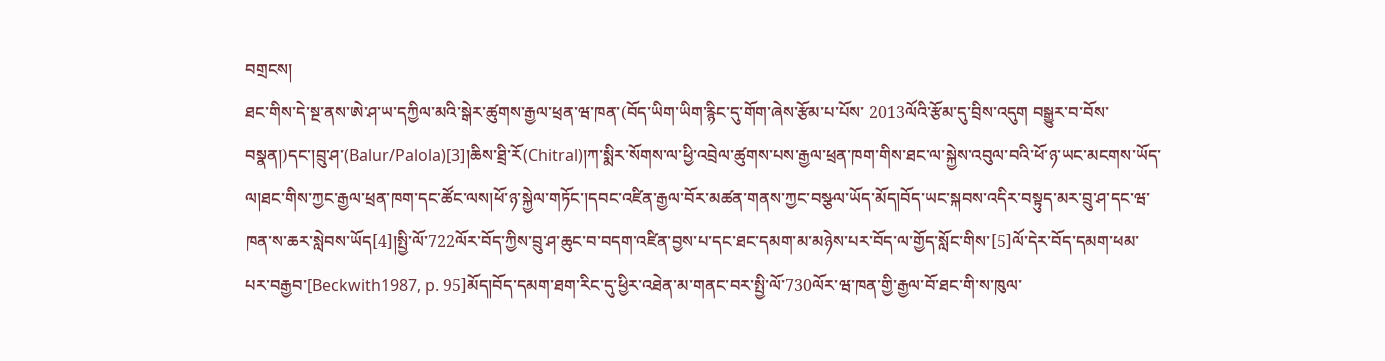བགྲངས།
ཐང་གིས་དེ་སྔ་ནས་ཨེ་ཤ་ཡ་དཀྱིལ་མའི་སྒེར་ཚུགས་རྒྱལ་ཕྲན་ཝ་ཁན་(བོད་ཡིག་ཡིག་རྙིང་དུ་གོག་ཞེས་རྩོམ་པ་པོས་ 2013ལོའི་རྩོམ་དུ་བྲིས་འདུག བསྒྱུར་བ་བོས་བསྣན།)དང་།བྲུ་ཤ་(Balur/Palola)[3]།ཆིས་ཐྲི་རོ(Chitral)།ཀ་སྨིར་སོགས་ལ་ཕྱི་འབྲེལ་ཚུགས་པས་རྒྱལ་ཕྲན་ཁག་གིས་ཐང་ལ་སྐྱེས་འབུལ་བའི་ཕོ་ཉ་ཡང་མངགས་ཡོད་ལ།ཐང་གིས་ཀྱང་རྒྱལ་ཕྲན་ཁག་དང་ཚོང་ལས།ཕོ་ཉ་སྐྱེལ་གཏོང་།དབང་འཛིན་རྒྱལ་བོར་མཚན་གནས་ཀྱང་བསྩལ་ཡོད་མོད།བོད་ཡང་སྐབས་འདིར་བསྟུད་མར་བྲུ་ཤ་དང་ཝ་ཁན་ས་ཆར་སླེབས་ཡོད[4]།སྤྱི་ལོ་722ལོར་བོད་ཀྱིས་བྲུ་ཤ་ཆུང་བ་བདག་འཛིན་བྱས་པ་དང་ཐང་དམག་མ་མཉེས་པར་བོད་ལ་གྱོད་སློང་གིས་[5]ལོ་དེར་བོད་དམག་ཕམ་པར་བརྒྱབ་[Beckwith1987, p. 95]མོད།བོད་དམག་ཐག་རིང་དུ་ཕྱིར་འཐེན་མ་གནང་བར་སྤྱི་ལོ་730ལོར་ཝ་ཁན་གྱི་རྒྱལ་བོ་ཐང་གི་ས་ཁུལ་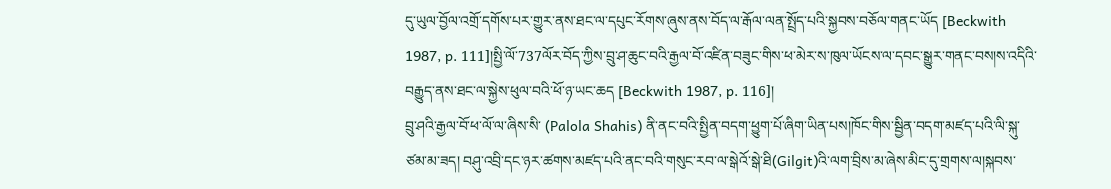དུ་ཡུལ་བྱོལ་འགྲོ་དགོས་པར་གྱུར་ནས་ཐང་ལ་དཔུང་རོགས་ཞུས་ནས་བོད་ལ་རྒོལ་ལན་སྤྲོད་པའི་སྐྱབས་བཅོལ་གནང་ཡོད [Beckwith 1987, p. 111]།སྤྱི་ལོ་737ལོར་བོད་ཀྱིས་བྲུ་ཤ་ཆུང་བའི་རྒྱལ་བོ་འཛིན་བཟུང་གིས་ཕ་མེར་ས་ཁུལ་ཡོངས་ལ་དབང་སྒྱུར་གནང་བས།ས་འདིའི་བརྒྱུད་ནས་ཐང་ལ་སྐྱེས་ཕུལ་བའི་ཕོ་ཉ་ཡང་ཆད [Beckwith 1987, p. 116]།
བྲུ་ཤའི་རྒྱལ་བོ་ཕ་ལོ་ལ་ཞིས་སི་ (Palola Shahis) ནི་ནང་བའི་སྤྱིན་བདག་ཕྱུག་པོ་ཞིག་ཡིན་པས།ཁོང་གིས་སྦྱིན་བདག་མཛད་པའི་ལི་སྐུ་ཙམ་མ་ཟད། བཤུ་འབྲི་དང་ཉར་ཚགས་མཛད་པའི་ནང་བའི་གསུང་རབ་ལ་སྒེའོ་སྒེ་ཐི(Gilgit)འི་ལག་བྲིས་མ་ཞེས་མིང་དུ་གྲགས་ལ།སྐབས་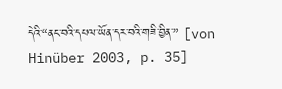དེའི་“ནང་བའི་དཔལ་ཡོན་དར་བའི་གཟི་བྱིན་” [von Hinüber 2003, p. 35]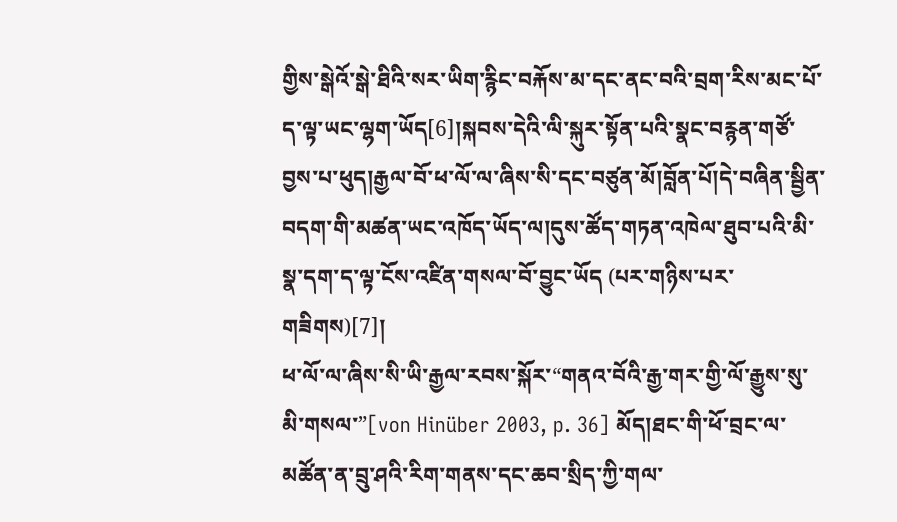གྱིས་སྒེའོ་སྒེ་ཐིའི་སར་ཡིག་རྙིང་བརྐོས་མ་དང་ནང་བའི་བྲག་རིས་མང་པོ་ད་ལྟ་ཡང་ལྷག་ཡོད[6]།སྐབས་དེའི་ལི་སྐུར་སྟོན་པའི་སྣང་བརྙན་གཙོ་བྱས་པ་ཕུད།རྒྱལ་བོ་ཕ་ལོ་ལ་ཞིས་སི་དང་བཙུན་མོ།བློན་པོ།དེ་བཞིན་སྦྱིན་བདག་གི་མཚན་ཡང་འཁོད་ཡོད་ལ།དུས་ཚོད་གཏན་འཁེལ་ཐུབ་པའི་མི་སྣ་དག་ད་ལྟ་ངོས་འཛིན་གསལ་བོ་བྱུང་ཡོད (པར་གཉིས་པར་གཟིགས)[7]།
ཕ་ལོ་ལ་ཞིས་སི་ཡི་རྒྱལ་རབས་སྐོར་“གནའ་བོའི་རྒྱ་གར་གྱི་ལོ་རྒྱུས་སུ་མི་གསལ་”[von Hinüber 2003, p. 36] མོད།ཐང་གི་ཕོ་བྲང་ལ་མཚོན་ན་བྲུ་ཤའི་རིག་གནས་དང་ཆབ་སྲིད་ཀྱི་གལ་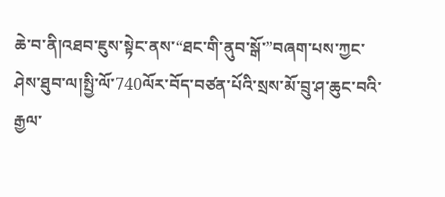ཆེ་བ་ནི།འཐབ་ཇུས་སྟེང་ནས་“ཐང་གི་ནུབ་སྒོ་”བཞག་པས་ཀྱང་ཤེས་ཐུབ་ལ།སྤྱི་ལོ་740ལོར་བོད་བཙན་པོའི་སྲས་མོ་བྲུ་ཤ་ཆུང་བའི་རྒྱལ་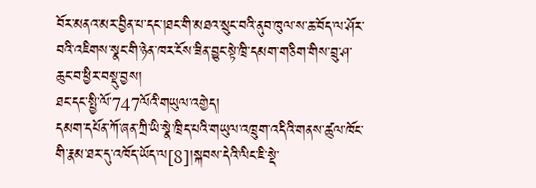བོར་མནའ་མར་བྱིན་པ་དང་།ཐང་གི་མཐའ་སྲུང་བའི་ནུབ་ཁུལ་ས་ཆ་བོད་ལ་ཤོར་བའི་འཇིགས་སྣང་གི་ཉེན་ཁར་ངོས་ཟིན་བྱུང་སྟེ་ཁྲི་དམག་གཅིག་གིས་བྲུ་ཤ་ཆུང་བ་ཕྱིར་བསྡུ་བྱས།
ཐང་དང་སྤྱི་ལོ་747ལོའི་གཡུལ་འགྱེད།
དམག་དཔོན་ཀོ་ཞན་ཀྲི་ཡི་སྣེ་ཁྲིད་པའི་གཡུལ་འཁྲུག་འདིའི་གནས་ཚུལ་ཁོང་གི་རྣམ་ཐར་དུ་འཁོད་ཡོད་ལ[8]།སྐབས་དེའི་ལིང་ཇི་སྡེ་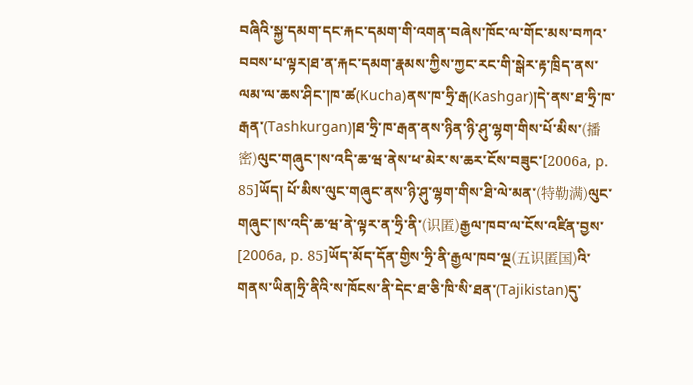བཞིའི་སྐྱ་དམག་དང་རྐང་དམག་གི་འགན་བཞེས་ཁོང་ལ་གོང་མས་བཀའ་བབས་པ་ལྟར།ཐ་ན་རྐང་དམག་རྣམས་ཀྱིས་ཀྱང་རང་གི་སྒེར་རྟ་ཁྲིད་ནས་ལམ་ལ་ཆས་ཤིང་།ཁ་ཚ(Kucha)ནས་ཁ་ཧྲི་རྒ(Kashgar)།དེ་ནས་ཐ་ཧྲི་ཁ་རྒན་(Tashkurgan)།ཐ་ཧྲི་ཁ་རྒན་ནས་ཉིན་ཉི་ཤུ་ལྷག་གིས་པོ་མིས་(播密)ལུང་གཞུང་།ས་འདི་ཆ་ཝ་ནེས་ཕ་མེར་ས་ཆར་ངོས་བཟུང་[2006a, p. 85]ཡོད། པོ་མིས་ལུང་གཞུང་ནས་ཉི་ཤུ་ལྷག་གིས་ཐི་ལེ་མན་(特勒满)ལུང་གཞུང་།ས་འདི་ཆ་ཝ་ནེ་ལྟར་ན་ཧྲི་ནི་(识匿)རྒྱལ་ཁབ་ལ་ངོས་འཛིན་བྱས་ [2006a, p. 85]ཡོད་མོད་དོན་གྱིས་ཧྲི་ནི་རྒྱལ་ཁབ་ལྔ(五识匿国)འི་གནས་ཡིན།ཧྲི་ནིའི་ས་ཁོངས་ནི་དེང་ཐ་ཅི་ཁི་སི་ཐན་(Tajikistan)དུ་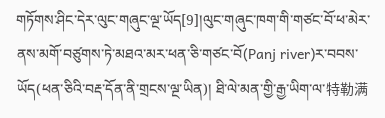གཏོགས་ཤིང་དེར་ལུང་གཞུང་ལྔ་ཡོད[9]།ལུང་གཞུང་ཁག་གི་གཙང་བོ་ཕ་མེར་ནས་མགོ་བཙུགས་ཏེ་མཐའ་མར་ཕན་ཅི་གཙང་བོ(Panj river)ར་བབས་ཡོད(ཕན་ཅིའི་བརྡ་དོན་ནི་གྲངས་ལྔ་ཡིན)། ཐི་ལེ་མན་གྱི་རྒྱ་ཡིག་ལ་特勒满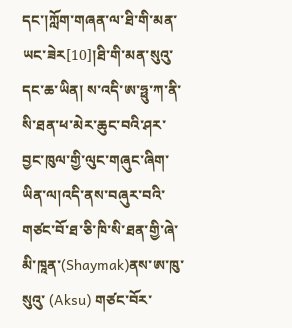དང་།ཀློག་གཞན་ལ་ཐི་གི་མན་ཡང་ཟེར[10]།ཐི་གི་མན་སུའུ་དང་ཆ་ཡིན། ས་འདི་ཨ་ཧྥུ་ཀ་ནི་སི་ཐན་ཕ་མེར་ཆུང་བའི་ཤར་བྱང་ཁུལ་གྱི་ལུང་གཞུང་ཞིག་ཡིན་ལ།འདི་ནས་བཞུར་བའི་གཙང་བོ་ཐ་ཅི་ཁི་སི་ཐན་གྱི་ཞེ་མི་ཁཱན་(Shaymak)ནས་ཨ་ཁུ་སུའུ་ (Aksu) གཙང་བོར་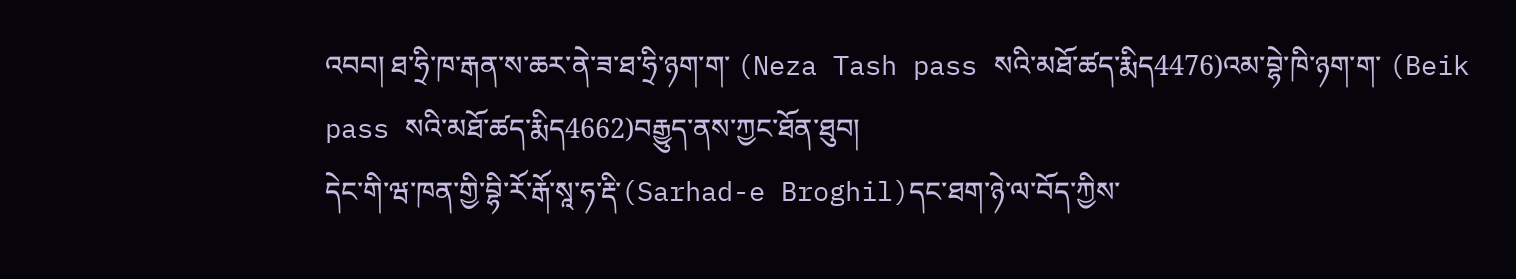འབབ། ཐ་ཧྲི་ཁ་རྒན་ས་ཆར་ནེ་ཟ་ཐ་ཧྲི་ཉག་ག་ (Neza Tash pass སའི་མཐོ་ཚད་རྨིད4476)འམ་བྷེ་ཁི་ཉག་ག་ (Beik pass སའི་མཐོ་ཚད་རྨིད4662)བརྒྱུད་ནས་ཀྱང་ཐོན་ཐུབ།
དེང་གི་ཝ་ཁན་གྱི་བྷི་རོ་རྒོ་སཱ་ཧ་རྡི་(Sarhad-e Broghil)དང་ཐག་ཉེ་ལ་བོད་ཀྱིས་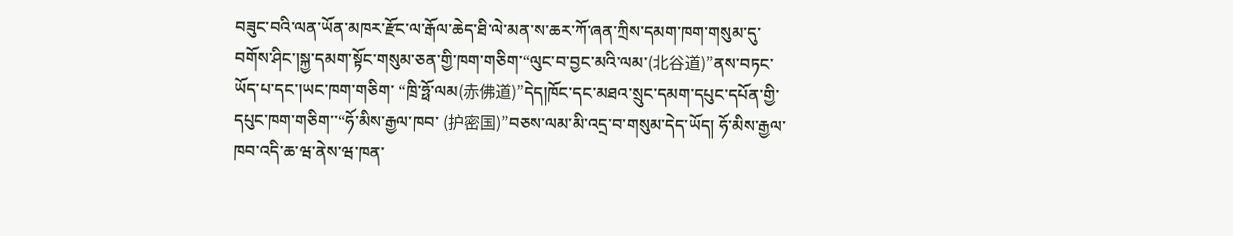བཟུང་བའི་ལན་ཡོན་མཁར་རྫོང་ལ་རྒོལ་ཆེད་ཐི་ལེ་མན་ས་ཆར་ཀོ་ཞན་ཀྲིས་དམག་ཁག་གསུམ་དུ་བགོས་ཤིང་།སྐྱ་དམག་སྟོང་གསུམ་ཅན་གྱི་ཁག་གཅིག་“ལུང་བ་བྱང་མའི་ལམ་(北谷道)”ནས་བཏང་ཡོད་པ་དང་།ཡང་ཁག་གཅིག་ “ཁྲི་ཧྥོ་ལམ(赤佛道)”དེད།ཁོང་དང་མཐའ་སྲུང་དམག་དཔུང་དཔོན་གྱི་དཔུང་ཁག་གཅིག་་“ཧོ་མིས་རྒྱལ་ཁབ་ (护密国)”བཅས་ལམ་མི་འདྲ་བ་གསུམ་དེད་ཡོད། ཧོ་མིས་རྒྱལ་ཁབ་འདི་ཆ་ཝ་ནེས་ཝ་ཁན་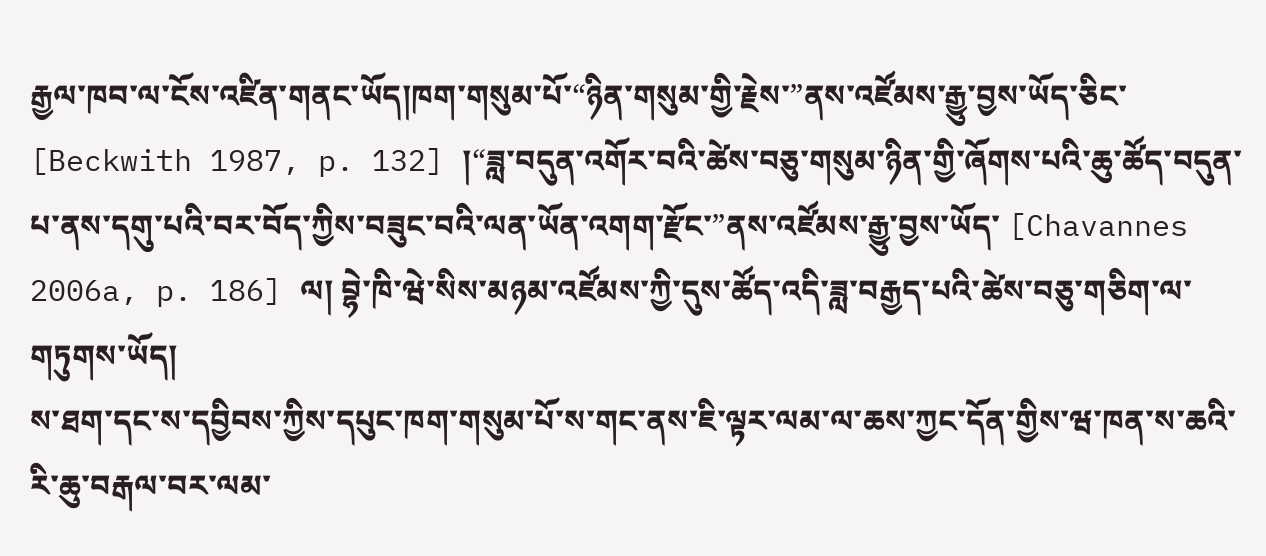རྒྱལ་ཁབ་ལ་ངོས་འཛིན་གནང་ཡོད།ཁག་གསུམ་པོ་“ཉིན་གསུམ་གྱི་རྗེས་”ནས་འཛོམས་རྒྱུ་བྱས་ཡོད་ཅིང་ [Beckwith 1987, p. 132] །“ཟླ་བདུན་འགོར་བའི་ཚེས་བཅུ་གསུམ་ཉིན་གྱི་ཞོགས་པའི་ཆུ་ཚོད་བདུན་པ་ནས་དགུ་པའི་བར་བོད་ཀྱིས་བཟུང་བའི་ལན་ཡོན་འགག་རྫོང་”ནས་འཛོམས་རྒྱུ་བྱས་ཡོད་ [Chavannes 2006a, p. 186] ལ། བྷེ་ཁི་ཝེ་སིས་མཉམ་འཛོམས་ཀྱི་དུས་ཚོད་འདི་ཟླ་བརྒྱད་པའི་ཚེས་བཅུ་གཅིག་ལ་གཏུགས་ཡོད།
ས་ཐག་དང་ས་དབྱིབས་ཀྱིས་དཔུང་ཁག་གསུམ་པོ་ས་གང་ནས་ཇི་ལྟར་ལམ་ལ་ཆས་ཀྱང་དོན་གྱིས་ཝ་ཁན་ས་ཆའི་རི་ཆུ་བརྒལ་བར་ལམ་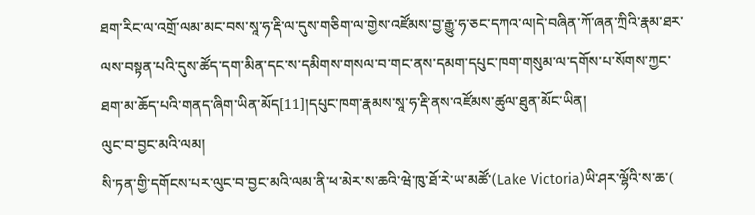ཐག་རིང་ལ་འགྲོ་ལམ་མང་བས་སཱ་ཧ་རྡི་ལ་དུས་གཅིག་ལ་གྱེས་འཛོམས་བྱ་རྒྱུ་ཧ་ཅང་དཀའ་ལ།དེ་བཞིན་ཀོ་ཞན་ཀྲིའི་རྣམ་ཐར་ལས་བསྟན་པའི་དུས་ཚོད་དག་མིན་དང་ས་དམིགས་གསལ་བ་གང་ནས་དམག་དཔུང་ཁག་གསུམ་ལ་དགོས་པ་སོགས་ཀྱང་ཐག་མ་ཆོད་པའི་གནད་ཞིག་ཡིན་མོད[11]།དཔུང་ཁག་རྣམས་སཱ་ཧ་རྡི་ནས་འཛོམས་ཚུལ་ཐུན་མོང་ཡིན།
ལུང་བ་བྱང་མའི་ལམ།
སི་ཏན་གྱི་དགོངས་པར་ལུང་བ་བྱང་མའི་ལམ་ནི་ཕ་མེར་ས་ཆའི་ཝེ་ཁུ་ཐོ་རེ་ཡ་མཚོ་(Lake Victoria)ཡི་ཤར་ལྷོའི་ས་ཆ་(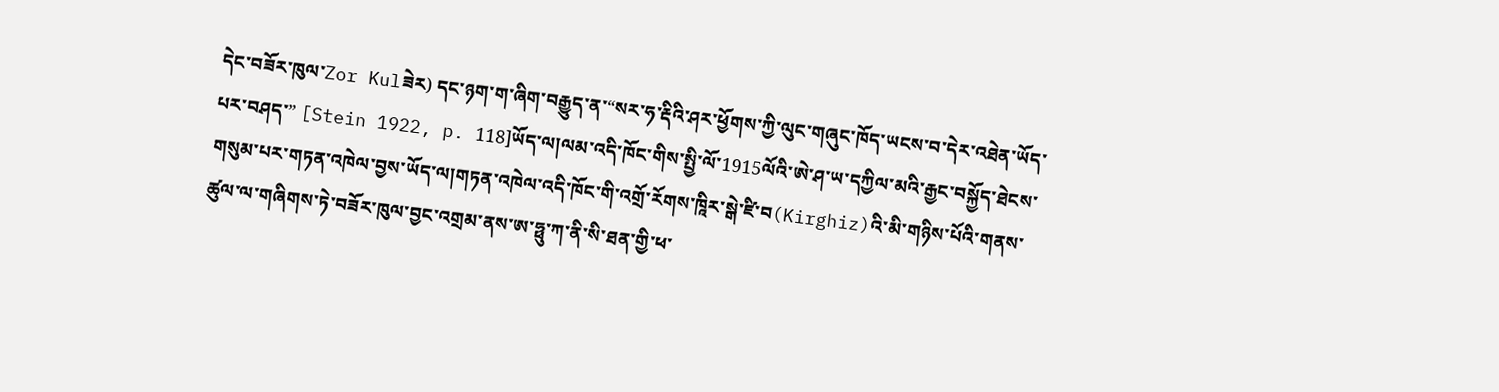དེང་བཟོར་ཁུལ་Zor Kulཟེར) དང་ཉག་ག་ཞིག་བརྒྱུད་ན་“སར་ཧ་རྡིའི་ཤར་ཕྱོགས་ཀྱི་ལུང་གཞུང་ཁོད་ཡངས་བ་དེར་འཐེན་ཡོད་པར་བཤད་” [Stein 1922, p. 118]ཡོད་ལ།ལམ་འདི་ཁོང་གིས་སྤྱི་ལོ་1915ལོའི་ཨེ་ཤ་ཡ་དཀྱིལ་མའི་རྒྱང་བསྐྱོད་ཐེངས་གསུམ་པར་གཏན་འཁེལ་བྱས་ཡོད་ལ།གཏན་འཁེལ་འདི་ཁོང་གི་འགྲོ་རོགས་ཁཱིར་སྒེ་ཛི་བ(Kirghiz)འི་མི་གཉིས་པོའི་གནས་ཚུལ་ལ་གཞིགས་ཏེ་བཟོར་ཁུལ་བྱང་འགྲམ་ནས་ཨ་ཧྥུ་ཀ་ནི་སི་ཐན་གྱི་ཕ་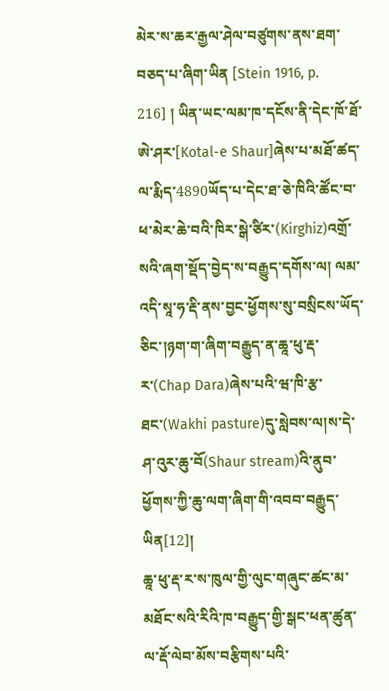མེར་ས་ཆར་རྒྱལ་ཤེལ་བཙུགས་ནས་ཐག་བཅད་པ་ཞིག་ཡིན [Stein 1916, p. 216] ། ཡིན་ཡང་ལམ་ཁ་དངོས་ནི་དེང་ཁོ་ཐོ་ཨེ་ཤར་[Kotal-e Shaur]ཞེས་པ་མཐོ་ཚད་ལ་རྨིད་4890ཡོད་པ་དེང་ཐ་ཅེ་ཁིའི་ཚོང་བ་ཕ་མེར་ཆེ་བའི་ཁིར་སྒེ་ཙིར་(Kirghiz)འགྲོ་སའི་ཞག་སྡོད་བྱེད་ས་བརྒྱུད་དགོས་ལ། ལམ་འདི་སཱ་ཧ་རྡི་ནས་བྱང་ཕྱོགས་སུ་བསྲིངས་ཡོད་ཅིང་།ཉག་ག་ཞིག་བརྒྱུད་ན་ཆཱ་ཕུ་རྡ་ར་(Chap Dara)ཞེས་པའི་ཝ་ཁི་རྩ་ཐང་(Wakhi pasture)དུ་སླེབས་ལ།ས་དེ་ཤ་འུར་ཆུ་བོ(Shaur stream)འི་ནུབ་ཕྱོགས་ཀྱི་ཆུ་ལག་ཞིག་གི་འབབ་བརྒྱུད་ཡིན[12]།
ཆཱ་ཕུ་རྡ་ར་ས་ཁུལ་གྱི་ལུང་གཞུང་ཚང་མ་མཐོང་སའི་རིའི་ཁ་བརྒྱུད་གྱི་སྒང་ཕན་ཚུན་ལ་རྡོ་ལེབ་མོས་བརྩིགས་པའི་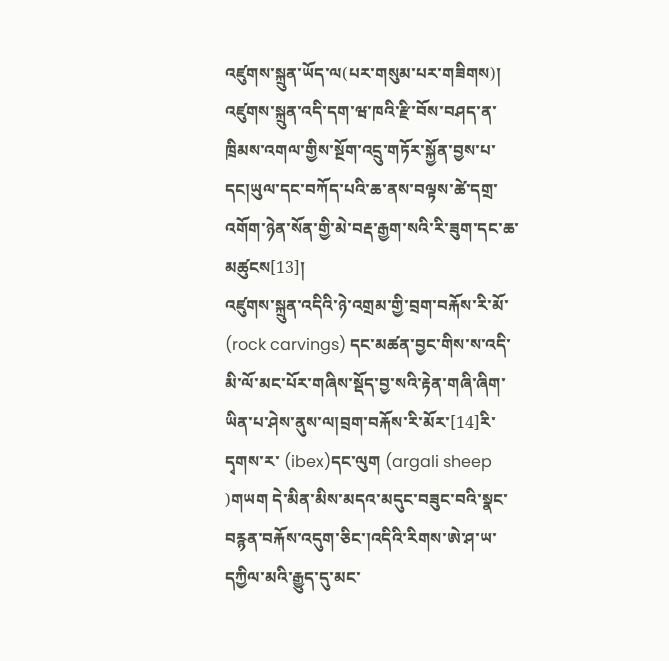འཛུགས་སྐྲུན་ཡོད་ལ(པར་གསུམ་པར་གཟིགས)།
འཛུགས་སྐྲུན་འདི་དག་ཝ་ཁའི་རྫི་བོས་བཤད་ན་ཁྲིམས་འགལ་གྱིས་སྔོག་འདྲུ་གཏོར་སྐྱོན་བྱས་པ་དང།ཡུལ་དང་བཀོད་པའི་ཆ་ནས་བལྟས་ཚེ་དགྲ་འགོག་ཉེན་སོན་གྱི་མེ་བརྡ་རྒྱག་སའི་རི་ཟུག་དང་ཆ་མཚུངས[13]།
འཛུགས་སྐྲུན་འདིའི་ཉེ་འགྲམ་གྱི་བྲག་བརྐོས་རི་མོ་ (rock carvings) དང་མཚན་བྱང་གིས་ས་འདི་མི་ལོ་མང་པོར་གཞིས་སྡོད་བྱ་སའི་རྟེན་གཞི་ཞིག་ཡིན་པ་ཤེས་ནུས་ལ།བྲག་བརྐོས་རི་མོར་[14]རི་དྭགས་ར་ (ibex)དང་ལུག (argali sheep )གཡག དེ་མིན་མིས་མདའ་མདུང་བཟུང་བའི་སྣང་བརྙན་བརྐོས་འདུག་ཅིང་།འདིའི་རིགས་ཨེ་ཤ་ཡ་དཀྱིལ་མའི་རྒྱུད་དུ་མང་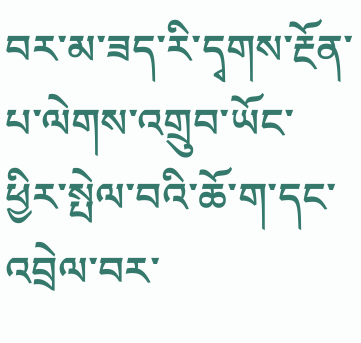བར་མ་ཟད་རི་དྭགས་རྔོན་པ་ལེགས་འགྲུབ་ཡོང་ཕྱིར་སྤེལ་བའི་ཆོ་ག་དང་འབྲེལ་བར་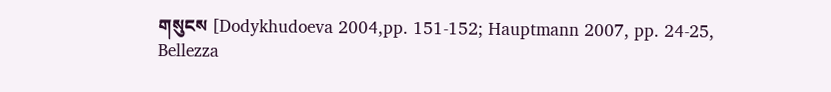གསུངས [Dodykhudoeva 2004,pp. 151-152; Hauptmann 2007, pp. 24-25, Bellezza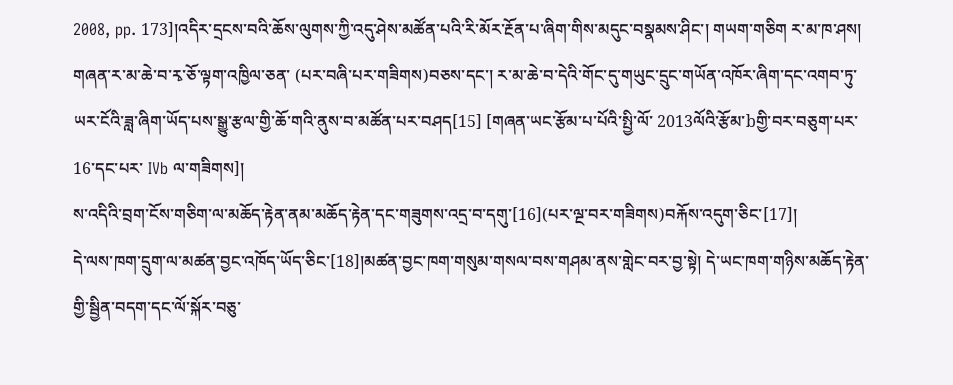2008, pp. 173]།འདིར་དྲངས་བའི་ཆོས་ལུགས་ཀྱི་འདུ་ཤེས་མཚོན་པའི་རི་མོར་རྔོན་པ་ཞིག་གིས་མདུང་བསྣམས་ཤིང་། གཡག་གཅིག ར་མ་ཁ་ཤས། གཞན་ར་མ་ཆེ་བ་རྭ་ཅོ་ལྟག་འཁྱིལ་ཅན་ (པར་བཞི་པར་གཟིགས)བཅས་དང་། ར་མ་ཆེ་བ་དེའི་གོང་དུ་གཡུང་དྲུང་གཡོན་འཁོར་ཞིག་དང་འགབ་ཏུ་ཡར་ངོའི་ཟླ་ཞིག་ཡོད་པས་སྒྱུ་རྩལ་གྱི་ཆོ་གའི་ནུས་བ་མཚོན་པར་བཤད[15] [གཞན་ཡང་རྩོམ་པ་པོའི་སྤྱི་ལོ་ 2013ལོའི་རྩོམ་bགྱི་བར་བཅུག་པར་16་དང་པར་ IVb ལ་གཟིགས]།
ས་འདིའི་བྲག་ངོས་གཅིག་ལ་མཆོད་རྟེན་ནམ་མཆོད་རྟེན་དང་གཟུགས་འདྲ་བ་དགུ་[16](པར་ལྔ་བར་གཟིགས)བརྐོས་འདུག་ཅིང་[17]།
དེ་ལས་ཁག་དྲུག་ལ་མཚན་བྱང་འཁོད་ཡོད་ཅིང་[18]།མཚན་བྱང་ཁག་གསུམ་གསལ་བས་གཤམ་ནས་གླེང་བར་བྱ་སྟེ། དེ་ཡང་ཁག་གཉིས་མཆོད་རྟེན་གྱི་སྦྱིན་བདག་དང་ལོ་སྐོར་བཅུ་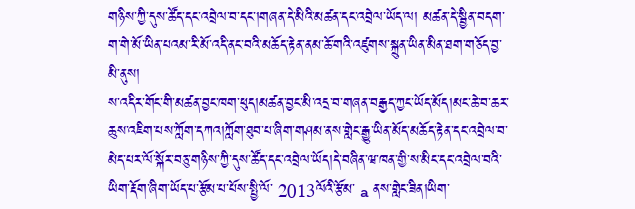གཉིས་ཀྱི་དུས་ཚོད་དང་འབྲེལ་བ་དང་།གཞན་དེ་མིའི་མཚན་དང་འབྲེལ་ཡོད་ལ། མཚན་དེ་སྦྱིན་བདག་ག་གེ་མོ་ཡིན་པའམ་རི་མོ་འདི་ནང་བའི་མཆོད་རྟེན་ནམ་ཆོ་གའི་འཛུགས་སྐྲུན་ཡིན་མིན་ཐག་གཅོད་བྱ་མི་ནུས།
ས་འདིར་གོང་གི་མཚན་བྱང་ཁག་ཕུད།མཚན་བྱང་མི་འདྲ་བ་གཞན་བརྒྱད་ཀྱང་ཡོད་མོད།མང་ཆེ་བ་ཆར་ཆུས་འཇིག་པས་ཀློག་དཀའ།ཀློག་ཐུབ་པ་ཞིག་གཤམ་ནས་གླེང་རྒྱུ་ཡིན་མོད་མཆོད་རྟེན་དང་འབྲེལ་བ་མེད་པར་ལོ་སྐོར་བཅུ་གཉིས་ཀྱི་དུས་ཚོད་དང་འབྲེལ་ཡོད།དེ་བཞིན་ཝ་ཁན་གྱི་ས་མིང་དང་འབྲེལ་བའི་ཡིག་རྡོག་ཞིག་ཡོད་པ་རྩོམ་པ་པོས་སྤྱི་ལོ་ 2013ལོའི་རྩོམ་ a ནས་གླེང་ཟིན།ཡིག་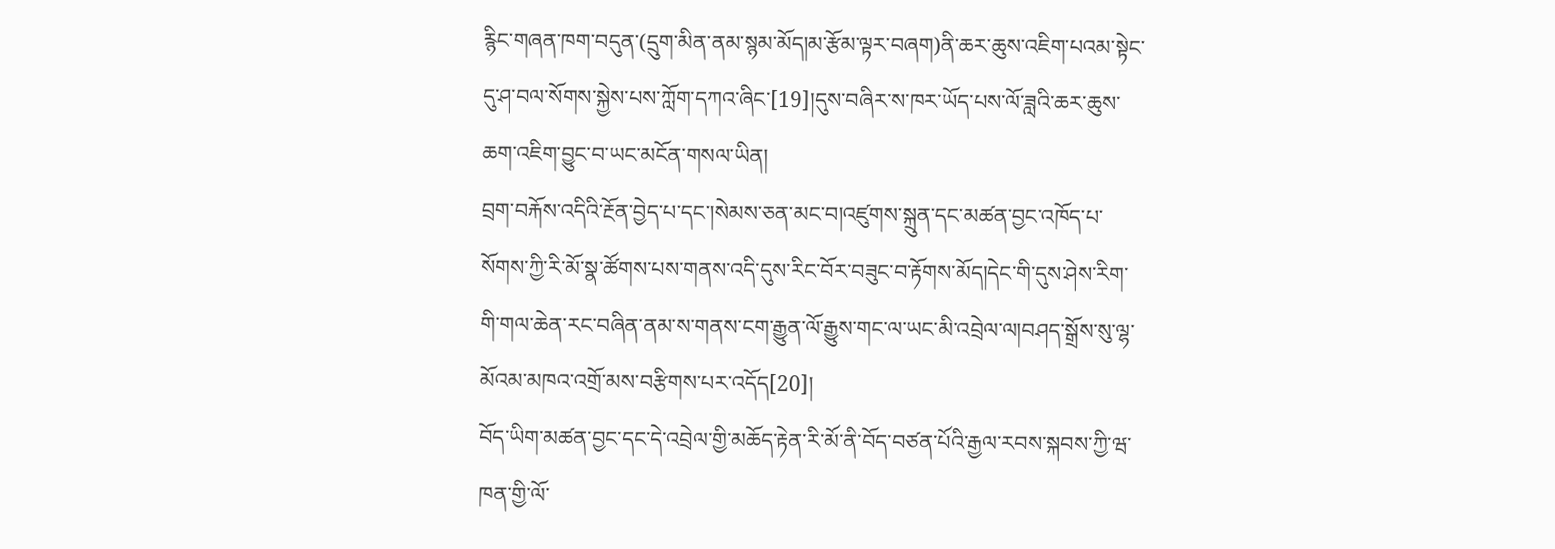རྙིང་གཞན་ཁག་བདུན་(དྲུག་མིན་ནམ་སྙམ་མོད།མ་རྩོམ་ལྟར་བཞག)ནི་ཆར་ཆུས་འཇིག་པའམ་སྟེང་དུ་ཤ་བལ་སོགས་སྐྱེས་པས་ཀློག་དཀའ་ཞིང་[19]།དུས་བཞིར་ས་ཁར་ཡོད་པས་ལོ་ཟླའི་ཆར་ཆུས་ཆག་འཇིག་བྱུང་བ་ཡང་མངོན་གསལ་ཡིན།
བྲག་བརྐོས་འདིའི་རྔོན་བྱེད་པ་དང་།སེམས་ཅན་མང་བ།འཛུགས་སྐྲུན་དང་མཚན་བྱང་འཁོད་པ་སོགས་ཀྱི་རི་མོ་སྣ་ཚོགས་པས་གནས་འདི་དུས་རིང་བོར་བཟུང་བ་རྟོགས་མོད།དེང་གི་དུས་ཤེས་རིག་གི་གལ་ཆེན་རང་བཞིན་ནམ་ས་གནས་ངག་རྒྱུན་ལོ་རྒྱུས་གང་ལ་ཡང་མི་འབྲེལ་ལ།བཤད་སྒྲོས་སུ་ལྷ་མོའམ་མཁའ་འགྲོ་མས་བརྩིགས་པར་འདོད[20]།
བོད་ཡིག་མཚན་བྱང་དང་དེ་འབྲེལ་གྱི་མཆོད་རྟེན་རི་མོ་ནི་བོད་བཙན་པོའི་རྒྱལ་རབས་སྐབས་ཀྱི་ཝ་ཁན་གྱི་ལོ་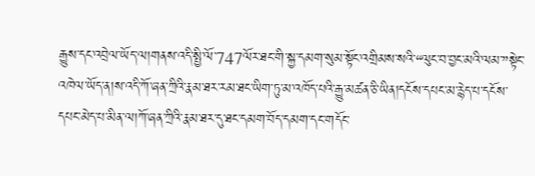རྒྱུས་དང་འབྲེལ་ཡོད་ལ།གནས་འདི་སྤྱི་ལོ་747ལོར་ཐང་གི་སྐྱ་དམག་སུམ་སྟོང་འགྲིམས་སའི་“ལུང་བ་བྱང་མའི་ལམ་”སྟེང་འཁེལ་ཡོད་ན།ས་འདི་ཀོ་ཞན་ཀྲིའི་རྣམ་ཐར་རམ་ཐང་ཡིག་ཏུ་མ་འཁོད་པའི་རྒྱུ་མཚན་ཅི་ཡིན།དངོས་དཔང་མ་རྙེད་པ་དངོས་དཔང་མེད་པ་མིན་ལ།ཀོ་ཞན་ཀྲིའི་རྣམ་ཐར་དུ་ཐང་དམག་བོད་དམག་དང་གདོང་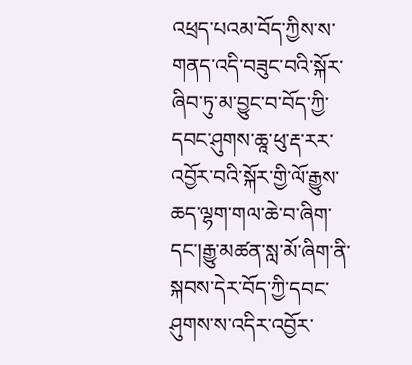འཕྲད་པའམ་བོད་ཀྱིས་ས་གནད་འདི་བཟུང་བའི་སྐོར་ཞིབ་ཏུ་མ་བྱུང་བ་བོད་ཀྱི་དབང་ཤུགས་ཆཱ་ཕུ་རྡ་རར་འབྱོར་བའི་སྐོར་གྱི་ལོ་རྒྱུས་ཆད་ལྷག་གལ་ཆེ་བ་ཞིག་དང་།རྒྱུ་མཚན་སླ་མོ་ཞིག་ནི་སྐབས་དེར་བོད་ཀྱི་དབང་ཤུགས་ས་འདིར་འབྱོར་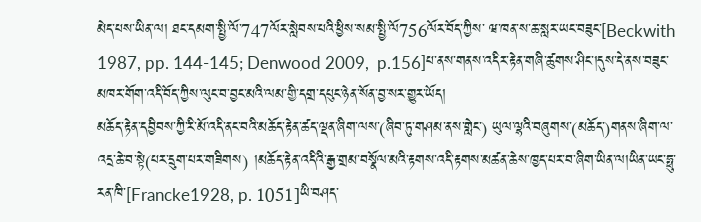མེད་པས་ཡིན་ལ། ཐང་དམག་སྤྱི་ལོ་747ལོར་སླེབས་པའི་ཕྱིས་སམ་སྤྱི་ལོ756ལོར་བོད་ཀྱིས་ ཝ་ཁན་ས་ཆ་སླར་ཡང་བཟུང་[Beckwith 1987, pp. 144-145; Denwood 2009,  p.156]པ་ནས་གནས་འདིར་རྟེན་གཞི་ཚུགས་ཤིང་།དུས་དེ་ནས་བཟུང་མཁར་གོག་འདི་བོད་ཀྱིས་ལུང་བ་བྱང་མའི་ལམ་གྱི་དགྲ་དཔུང་ཉེན་སོན་བྱ་སར་གྱུར་ཡོད།
མཆོད་རྟེན་དབྱིབས་ཀྱི་རི་མོ་འདི་ནང་བའི་མཆོད་རྟེན་ཚད་ལྡན་ཞིག་ལས་(ཞིབ་ཏུ་གཤམ་ནས་གླེང་) ཡུལ་ལྷའི་བཞུགས་(མཆོད་)གནས་ཞིག་ལ་འདྲ་ཆེ་བ་སྟེ(པར་དྲུག་པར་གཟིགས) །མཆོད་རྟེན་འདིའི་རྒྱ་གྲམ་བསྣོལ་མའི་རྟགས་འདི་རྟགས་མཚན་ཆེས་ཁྱད་པར་བ་ཞིག་ཡིན་ལ།ཡིན་ཡང་ཧྥུ་རན་ཁི་[Francke1928, p. 1051]ཡི་བཤད་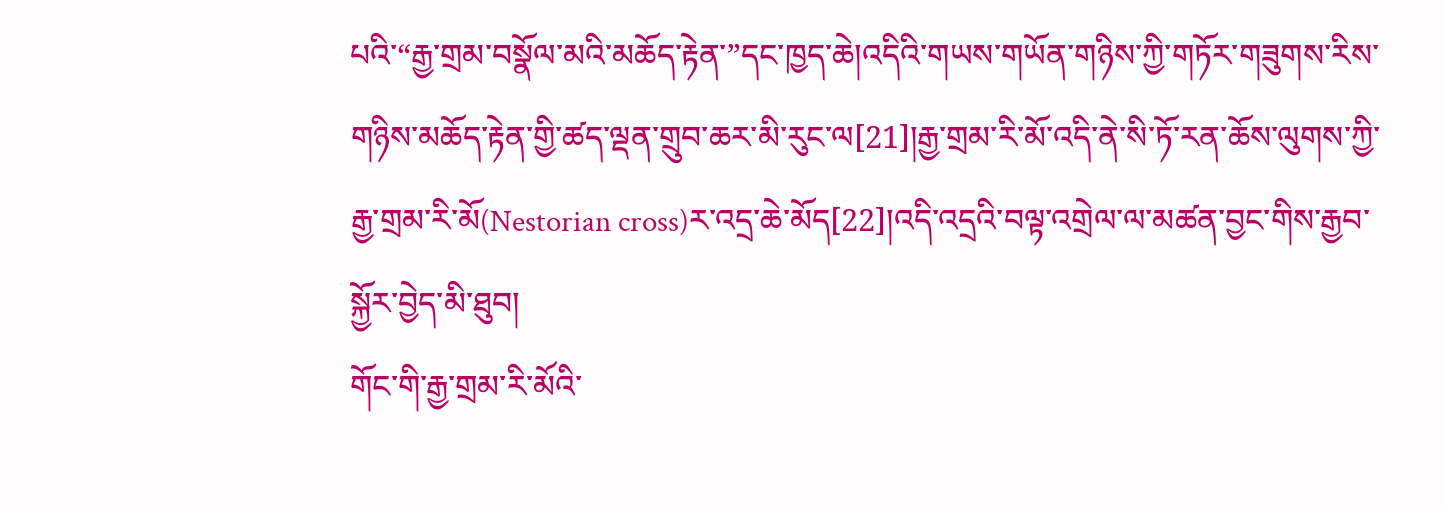པའི་“རྒྱ་གྲམ་བསྣོལ་མའི་མཆོད་རྟེན་”དང་ཁྱད་ཆེ།འདིའི་གཡས་གཡོན་གཉིས་ཀྱི་གཏོར་གཟུགས་རིས་གཉིས་མཆོད་རྟེན་གྱི་ཚད་ལྡན་གྲུབ་ཆར་མི་རུང་ལ[21]།རྒྱ་གྲམ་རི་མོ་འདི་ནེ་སི་ཏོ་རན་ཆོས་ལུགས་ཀྱི་རྒྱ་གྲམ་རི་མོ(Nestorian cross)ར་འདྲ་ཆེ་མོད[22]།འདི་འདྲའི་བལྟ་འགྲེལ་ལ་མཚན་བྱང་གིས་རྒྱབ་སྐྱོར་བྱེད་མི་ཐུབ།
གོང་གི་རྒྱ་གྲམ་རི་མོའི་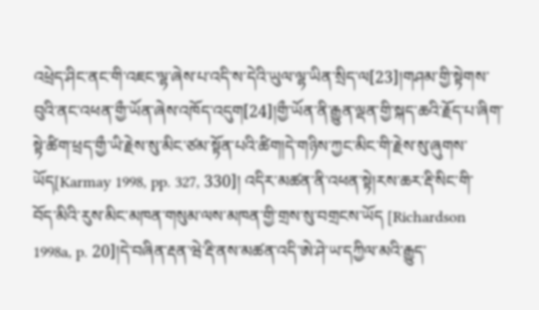འཕྲེད་ཤིང་ནང་གི་འཇང་ལྷ་ཞེས་པ་འདི་ས་དེའི་ཡུལ་ལྷ་ཡིན་སྲིད་ལ[23]།གཤམ་གྱི་སྟེགས་བུའི་ནང་འཕན་གྱྀ་ཡོན་ཞེས་འཁོད་འདུག[24]།གྱྀ་ཡོན་ནི་རྒྱུན་ལྡན་གྱི་སྐད་ཆའི་རྗོད་པ་ཞིག་སྟེ་ཚིག་ཕྲད་གྱྀ་ཡི་རྗེས་སུ་མིང་ཙམ་སྟོན་པའི་ཚིག།དེ་གཉིས་ཀྱང་མིང་གི་རྗེས་སུ་ཞུགས་ཡོད[Karmay 1998, pp. 327, 330]། འདིར་མཚན་ནི་འཕན་སྟེ།རས་ཆར་རྡི་སིང་གི་བོད་མིའི་རུས་མིང་མཁན་གསུམ་ལས་མཁན་གྱི་གྲས་སུ་བགྲངས་ཡོད [Richardson 1998a, p. 20]།དེ་བཞིན་རྡན་ཝེ་རྡི་ནས་མཚན་འདི་ཨེ་ཤེ་ཡ་དཀྱིལ་མའི་རྒྱུད་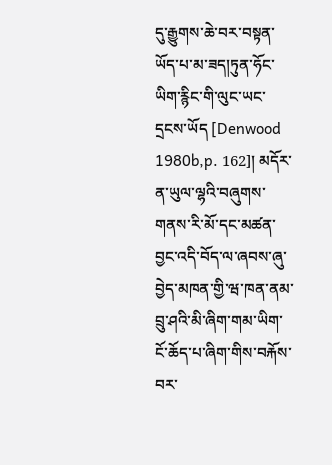དུ་རྒྱུགས་ཆེ་བར་བསྟན་ཡོད་པ་མ་ཟད།ཏུན་ཧོང་ཡིག་རྙིང་གི་ལུང་ཡང་དྲངས་ཡོད [Denwood 1980b,p. 162]། མདོར་ན་ཡུལ་ལྷའི་བཞུགས་གནས་རི་མོ་དང་མཚན་བྱང་འདི་བོད་ལ་ཞབས་ཞུ་བྱེད་མཁན་གྱི་ཝ་ཁན་ནམ་བྲུ་ཤའི་མི་ཞིག་གམ་ཡིག་ངོ་ཆོད་པ་ཞིག་གིས་བརྐོས་བར་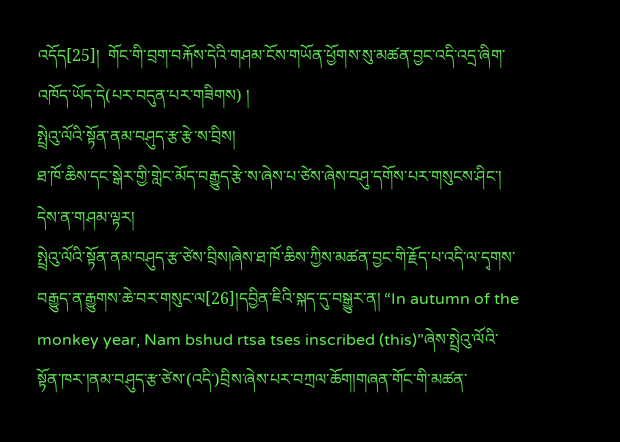འདོད[25]།  གོང་གི་བྲག་བརྐོས་དེའི་གཤམ་ངོས་གཡོན་ཕྱོགས་སུ་མཚན་བྱང་འདི་འདྲ་ཞིག་འཁོད་ཡོད་དེ(པར་བདུན་པར་གཟིགས) །
སྤྲེའུ་ལོའི་སྟོན་ནམ་བཤུད་རྩ་རྩེ་ས་བྲིས།
ཐ་ཁོ་ཆིས་དང་སྒེར་གྱི་གླེང་མོད་བརྒྱུད་རྩེ་ས་ཞེས་པ་ཙེས་ཞེས་བཤུ་དགོས་པར་གསུངས་ཤིང་། དེས་ན་གཤམ་ལྟར།
སྤྲེའུ་ལོའི་སྟོན་ནམ་བཤུད་རྩ་ཙེས་བྲིས།ཞེས་ཐ་ཁོ་ཆིས་ཀྱིས་མཚན་བྱང་གི་རྗོད་པ་འདི་ལ་དྭགས་བརྒྱུད་ན་རྒྱུགས་ཆེ་བར་གསུང་ལ[26]།དབྱིན་ཇིའི་སྐད་དུ་བསྒྱུར་ན། “In autumn of the monkey year, Nam bshud rtsa tses inscribed (this)”ཞེས་སྤྲེའུ་ལོའི་སྟོན་ཁར་།ནམ་བཤུད་རྩ་ཙེས་(འདི་)བྲིས་ཞེས་པར་བཀྲལ་ཆོག།གཞན་གོང་གི་མཚན་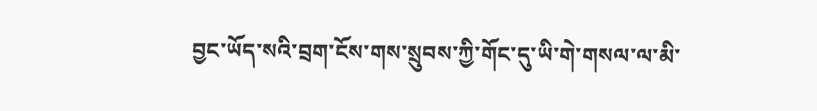བྱང་ཡོད་སའི་བྲག་ངོས་གས་སྲུབས་ཀྱི་གོང་དུ་ཡི་གེ་གསལ་ལ་མི་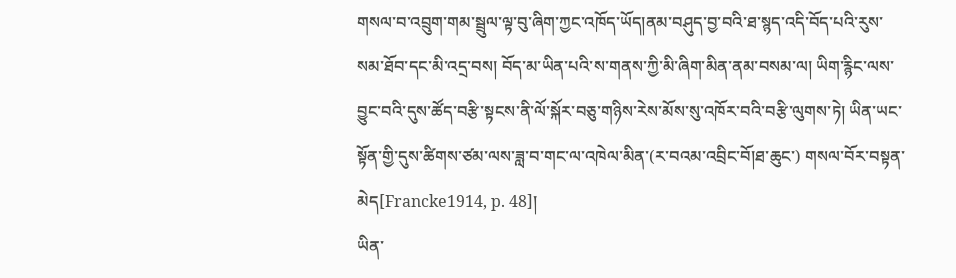གསལ་བ་འབྲུག་གམ་སྦྲུལ་ལྟ་བུ་ཞིག་ཀྱང་འཁོད་ཡོད།ནམ་བཤུད་བྱ་བའི་ཐ་སྙད་འདི་བོད་པའི་རུས་སམ་ཐོབ་དང་མི་འདྲ་བས། བོད་མ་ཡིན་པའི་ས་གནས་ཀྱི་མི་ཞིག་མིན་ནམ་བསམ་ལ། ཡིག་རྙིང་ལས་བྱུང་བའི་དུས་ཚོད་བརྩི་སྟངས་ནི་ལོ་སྐོར་བཅུ་གཉིས་རེས་མོས་སུ་འཁོར་བའི་བརྩི་ལུགས་ཏེ། ཡིན་ཡང་སྟོན་གྱི་དུས་ཚིགས་ཙམ་ལས་ཟླ་བ་གང་ལ་འཁེལ་མིན་(ར་བའམ་འབྲིང་བོ།ཐ་ཆུང་) གསལ་བོར་བསྟན་མེད[Francke1914, p. 48]།
ཡིན་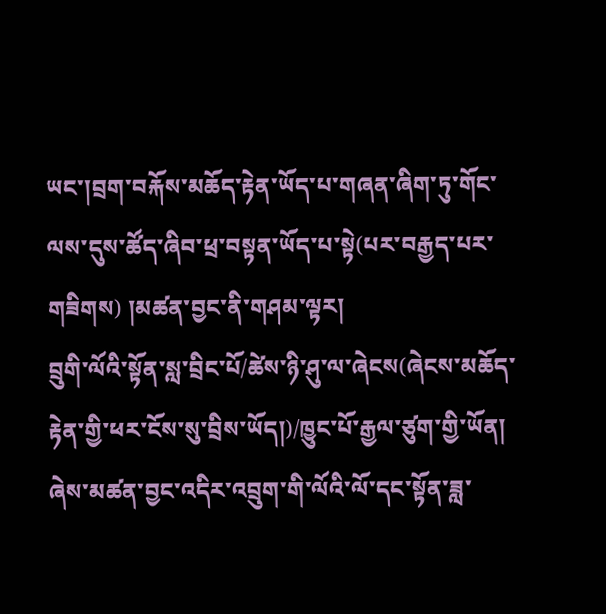ཡང་།བྲག་བརྐོས་མཆོད་རྟེན་ཡོད་པ་གཞན་ཞིག་ཏུ་གོང་ལས་དུས་ཚོད་ཞིབ་ཕྲ་བསྟན་ཡོད་པ་སྟེ(པར་བརྒྱད་པར་གཟིགས) །མཚན་བྱང་ནི་གཤམ་ལྟར།
བྲུགི་ལོའི་སྟོན་སླ་བྲིང་པོ/ཚེས་ཉི་ཤུ་ལ་ཞེངས(ཞེངས་མཆོད་རྟེན་གྱི་ཕར་ངོས་སུ་བྲིས་ཡོད།)/ཁྱུང་པོ་རྒྱལ་ཙུག་གྱི་ཡོན།
ཞེས་མཚན་བྱང་འདིར་འབྲུག་གི་ལོའི་ལོ་དང་སྟོན་ཟླ་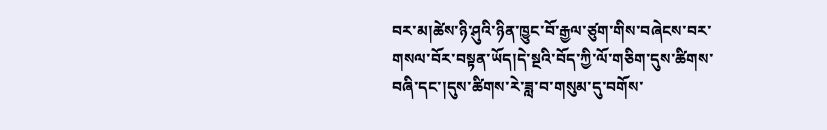བར་མ།ཚེས་ཉི་ཤུའི་ཉིན་ཁྱུང་བོ་རྒྱལ་ཙུག་གིས་བཞེངས་བར་གསལ་བོར་བསྟན་ཡོད།དེ་སྔའི་བོད་ཀྱི་ལོ་གཅིག་དུས་ཚིགས་བཞི་དང་།དུས་ཚིགས་རེ་ཟླ་བ་གསུམ་དུ་བགོས་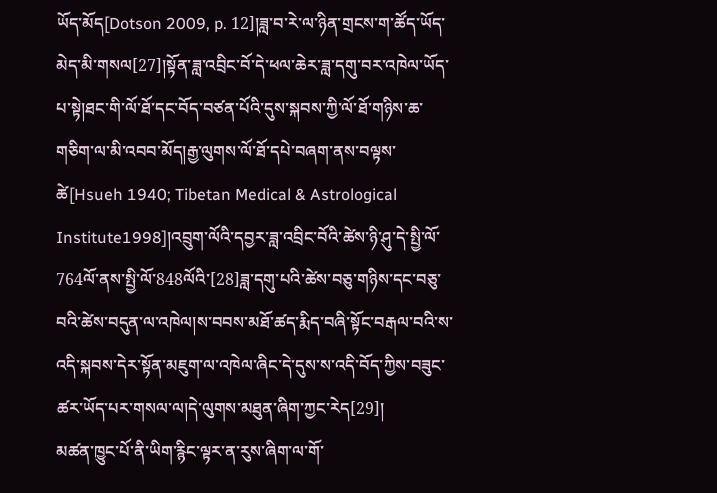ཡོད་མོད[Dotson 2009, p. 12]།ཟླ་བ་རེ་ལ་ཉིན་གྲངས་ག་ཚོད་ཡོད་མེད་མི་གསལ[27]།སྟོན་ཟླ་འབྲིང་བོ་དེ་ཕལ་ཆེར་ཟླ་དགུ་བར་འཁེལ་ཡོད་པ་སྟེ།ཐང་གི་ལོ་ཐོ་དང་བོད་བཙན་པོའི་དུས་སྐབས་ཀྱི་ལོ་ཐོ་གཉིས་ཆ་གཅིག་ལ་མི་འབབ་མོད།རྒྱ་ལུགས་ལོ་ཐོ་དཔེ་བཞག་ནས་བལྟས་ཚེ[Hsueh 1940; Tibetan Medical & Astrological Institute1998]།འབྲུག་ལོའི་དབྱར་ཟླ་འབྲིང་བོའི་ཚེས་ཉི་ཤུ་དེ་སྤྱི་ལོ་764ལོ་ནས་སྤྱི་ལོ་848ལོའི་[28]ཟླ་དགུ་པའི་ཚེས་བཅུ་གཉིས་དང་བཅུ་བའི་ཚེས་བདུན་ལ་འཁེལ།ས་བབས་མཐོ་ཚད་རྨིད་བཞི་སྟོང་བརྒལ་བའི་ས་འདི་སྐབས་དེར་སྟོན་མཇུག་ལ་འཁེལ་ཞིང་དེ་དུས་ས་འདི་བོད་ཀྱིས་བཟུང་ཚར་ཡོད་པར་གསལ་ལ།དེ་ལུགས་མཐུན་ཞིག་ཀྱང་རེད[29]།
མཚན་ཁྱུང་པོ་ནི་ཡིག་རྙིང་ལྟར་ན་རུས་ཞིག་ལ་གོ་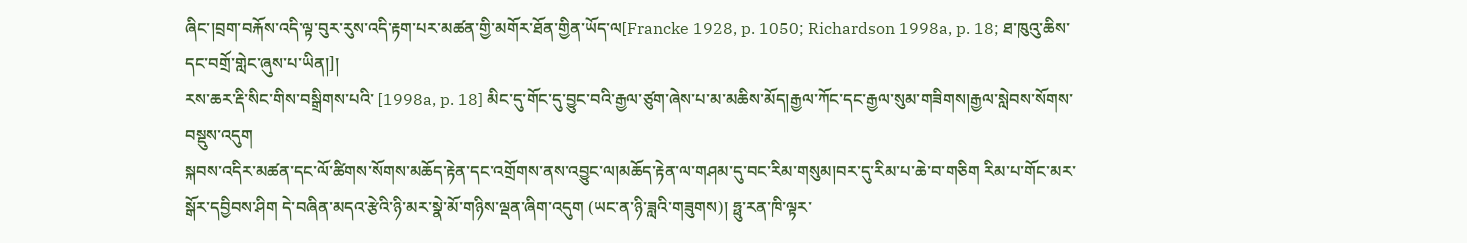ཞིང་།བྲག་བརྐོས་འདི་ལྟ་བུར་རུས་འདི་རྟག་པར་མཚན་གྱི་མགོར་ཐོན་གྱིན་ཡོད་ལ[Francke 1928, p. 1050; Richardson 1998a, p. 18; ཐ་ཁུའུ་ཆིས་དང་བགྲོ་གླེང་ཞུས་པ་ཡིན།]།
རས་ཆར་རྡི་སིང་གིས་བསྒྲིགས་པའི་ [1998a, p. 18] མིང་དུ་གོང་དུ་བྱུང་བའི་རྒྱལ་ཙུག་ཞེས་པ་མ་མཆིས་མོད།རྒྱལ་ཀོང་དང་རྒྱལ་སུམ་གཟིགས།རྒྱལ་སླེབས་སོགས་བསྡུས་འདུག
སྐབས་འདིར་མཚན་དང་ལོ་ཚིགས་སོགས་མཆོད་རྟེན་དང་འགྲོགས་ནས་འབྱུང་ལ།མཆོད་རྟེན་ལ་གཤམ་དུ་བང་རིམ་གསུམ།བར་དུ་རིམ་པ་ཆེ་བ་གཅིག རིམ་པ་གོང་མར་སྒོར་དབྱིབས་ཤིག དེ་བཞིན་མདའ་རྩེའི་ཉི་མར་སྣེ་མོ་གཉིས་ལྡན་ཞིག་འདུག (ཡང་ན་ཉི་ཟླའི་གཟུགས)། ཧྥུ་རན་ཁི་ལྟར་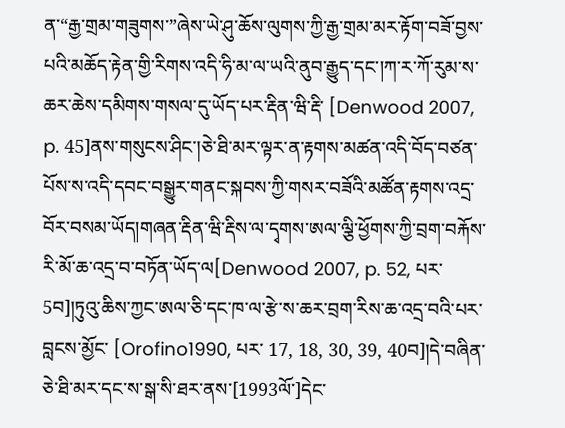ན་“རྒྱ་གྲམ་གཟུགས་”ཞེས་ཡེ་ཤུ་ཆོས་ལུགས་ཀྱི་རྒྱ་གྲམ་མར་རྟོག་བཟོ་བྱས་པའི་མཆོད་རྟེན་གྱི་རིགས་འདི་ཧི་མ་ལ་ཡའི་ནུབ་རྒྱུད་དང་།ཀ་ར་ཀོ་རུམ་ས་ཆར་ཆེས་དམིགས་གསལ་དུ་ཡོད་པར་རྡིན་ཝི་རྡི་ [Denwood 2007, p. 45]ནས་གསུངས་ཤིང་།ཅེ་ཐི་མར་ལྟར་ན་རྟགས་མཚན་འདི་བོད་བཙན་པོས་ས་འདི་དབང་བསྒྱུར་གནང་སྐབས་ཀྱི་གསར་བཟོའི་མཚོན་རྟགས་འདྲ་བོར་བསམ་ཡོད།གཞན་རྡིན་ཝི་རྡིས་ལ་དྭགས་ཨལ་ལྕི་ཕྱོགས་ཀྱི་བྲག་བརྐོས་རི་མོ་ཆ་འདྲ་བ་བཏོན་ཡོད་ལ[Denwood 2007, p. 52, པར་ 5བ]།ཏུའུ་ཆིས་ཀྱང་ཨལ་ཅི་དང་ཁ་ལ་རྩེ་ས་ཆར་བྲག་རིས་ཆ་འདྲ་བའི་པར་བླངས་མྱོང་ [Orofino1990, པར་ 17, 18, 30, 39, 40བ]།དེ་བཞིན་ཅེ་ཐི་མར་དང་ས་སྒ་སི་ཐར་ནས་[1993ལོ་]དེང་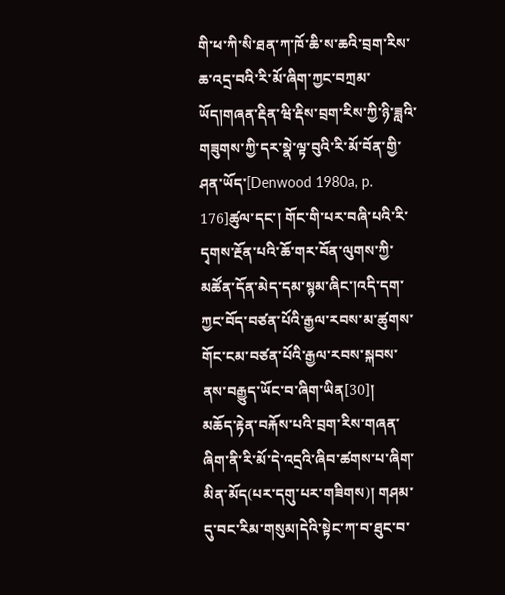གི་ཕ་ཀི་སི་ཐན་ཀ་ཁོ་ཆི་ས་ཆའི་བྲག་རིས་ཆ་འདྲ་བའི་རི་མོ་ཞིག་ཀྱང་བཀྲམ་ཡོད།གཞན་རྡིན་ཝི་རྡིས་བྲག་རིས་ཀྱི་ཉི་ཟླའི་གཟུགས་ཀྱི་དར་སྣེ་ལྟ་བུའི་རི་མོ་བོན་གྱི་ཤན་ཡོད་[Denwood 1980a, p. 176]ཚུལ་དང་། གོང་གི་པར་བཞི་པའི་རི་དྭགས་རྔོན་པའི་ཆོ་གར་བོན་ལུགས་ཀྱི་མཚོན་དོན་མེད་དམ་སྙམ་ཞིང་།འདི་དག་ཀྱང་བོད་བཙན་པོའི་རྒྱལ་རབས་མ་ཚུགས་གོང་ངམ་བཙན་པོའི་རྒྱལ་རབས་སྐབས་ནས་བརྒྱུད་ཡོང་བ་ཞིག་ཡིན[30]།
མཆོད་རྟེན་བརྐོས་པའི་བྲག་རིས་གཞན་ཞིག་ནི་རི་མོ་དེ་འདྲའི་ཞིབ་ཚགས་པ་ཞིག་མིན་མོད(པར་དགུ་པར་གཟིགས)། གཤམ་དུ་བང་རིམ་གསུམ།དེའི་སྟེང་ཀ་བ་ཐུང་བ་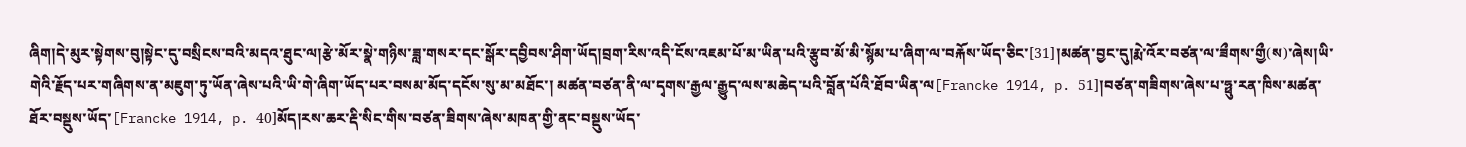ཞིག།དེ་མུར་སྟེགས་བུ།སྟེང་དུ་བསྲིངས་བའི་མདའ་ཐུང་ལ།རྩེ་མོར་སྣེ་གཉིས་ཟླ་གསར་དང་སྒོར་དབྱིབས་ཤིག་ཡོད།བྲག་རིས་འདི་ངོས་འཇམ་པོ་མ་ཡིན་པའི་རྩུབ་མོ་མི་སྙོམ་པ་ཞིག་ལ་བརྐོས་ཡོད་ཅིང་[31]།མཚན་བྱང་དུ།རྨེ་འོར་བཙན་ལ་ཟྀགས་གྱྀ(ས)་ཞེས།ཡི་གེའི་རྗོད་པར་གཞིགས་ན་མཇུག་ཏུ་ཡོན་ཞེས་པའི་ཡི་གེ་ཞིག་ཡོད་པར་བསམ་མོད་དངོས་སུ་མ་མཐོང་། མཚན་བཙན་ནི་ལ་དྭགས་རྒྱལ་རྒྱུད་ལས་མཆེད་པའི་བློན་པོའི་ཐོབ་ཡིན་ལ[Francke 1914, p. 51]།བཙན་གཟིགས་ཞེས་པ་ཧྥུ་རན་ཁིས་མཚན་ཐོར་བསྡུས་ཡོད་[Francke 1914, p. 40]མོད།རས་ཆར་རྡི་སིང་གིས་བཙན་ཟིགས་ཞེས་མཁན་གྱི་ནང་བསྡུས་ཡོད་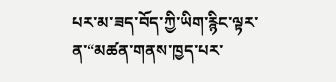པར་མ་ཟད་བོད་ཀྱི་ཡིག་རྙིང་ལྟར་ན་“མཚན་གནས་ཁྱད་པར་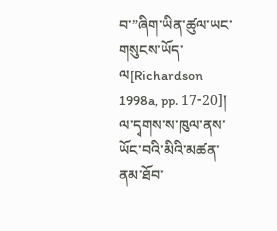བ་”ཞིག་ཡིན་ཚུལ་ཡང་གསུངས་ཡོད་ལ[Richardson 1998a, pp. 17-20]། ལ་དྭགས་ས་ཁུལ་ནས་ཡོང་བའི་མིའི་མཚན་ནམ་ཐོབ་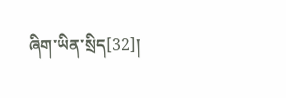ཞིག་ཡིན་སྲིད[32]།